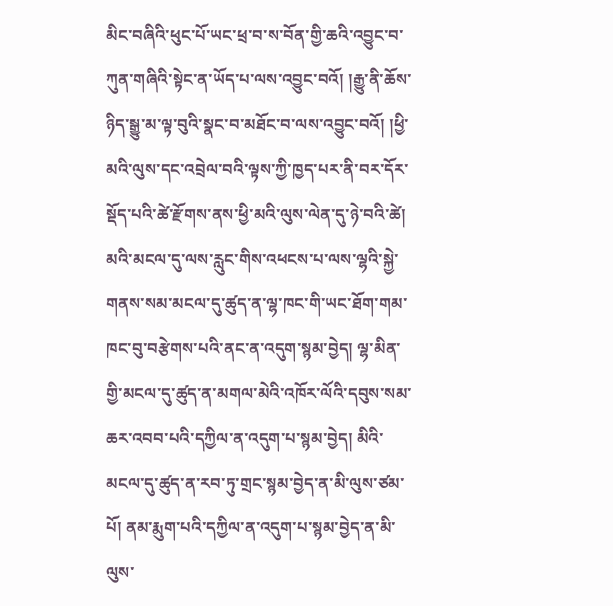མིང་བཞིའི་ཕུང་པོ་ཡང་ཕྲ་བ་ས་བོན་གྱི་ཆའི་འབྱུང་བ་ཀུན་གཞིའི་སྟེང་ན་ཡོད་པ་ལས་འབྱུང་བའོ། །རྒྱུ་ནི་ཆོས་ཉིད་སྒྱུ་མ་ལྟ་བུའི་སྣང་བ་མཐོང་བ་ལས་འབྱུང་བའོ། །ཕྱི་མའི་ལུས་དང་འབྲེལ་བའི་ལྟས་ཀྱི་ཁྱད་པར་ནི་བར་དོར་སྡོད་པའི་ཚེ་རྫོགས་ནས་ཕྱི་མའི་ལུས་ལེན་དུ་ཉེ་བའི་ཚེ། མའི་མངལ་དུ་ལས་རླུང་གིས་འཕངས་པ་ལས་ལྷའི་སྐྱེ་གནས་སམ་མངལ་དུ་ཚུད་ན་ལྷ་ཁང་གི་ཡང་ཐོག་གམ་ཁང་བུ་བརྩེགས་པའི་ནང་ན་འདུག་སྙམ་བྱེད། ལྷ་མིན་གྱི་མངལ་དུ་ཚུད་ན་མགལ་མེའི་འཁོར་ལོའི་དབུས་སམ་ཆར་འབབ་པའི་དཀྱིལ་ན་འདུག་པ་སྙམ་བྱེད། མིའི་མངལ་དུ་ཚུད་ན་རབ་ཏུ་གྲང་སྙམ་བྱེད་ན་མི་ལུས་ཙམ་པོ། ནམ་རྨུག་པའི་དཀྱིལ་ན་འདུག་པ་སྙམ་བྱེད་ན་མི་ལུས་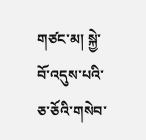གཙང་མ། སྐྱེ་བོ་འདུས་པའི་ཅ་ཅོའི་གསེབ་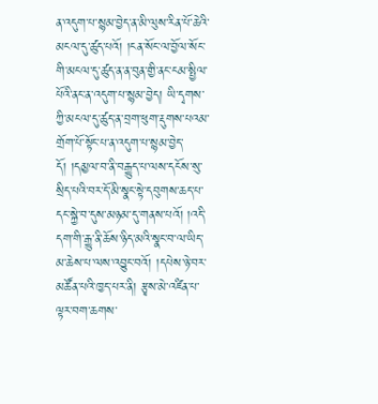ན་འདུག་པ་སྙམ་བྱེད་ན་མི་ལུས་རིན་པོ་ཆེའི་མངལ་དུ་ཚུད་པའོ། །ངན་སོང་ལ་བྱོལ་སོང་གི་མངལ་དུ་ཚུད་ན་ན་བུན་གྱི་ནང་ངམ་སྤྱིལ་པོའི་ནང་ན་འདུག་པ་སྙམ་བྱེད། ཡི་དྭགས་ཀྱི་མངལ་དུ་ཚུད་ན་བྲག་ཕུག་རྡུགས་པའམ་གྲོག་པོ་སྟོང་པ་ན་འདུག་པ་སྙམ་བྱེད་དོ། །དམྱལ་བ་ནི་བརྒྱུད་པ་ལས་དངོས་སུ་སྲིད་པའི་བར་དོ་མི་སྣང་སྟེ་དབུགས་ཆད་པ་དང་སྐྱེ་བ་དུས་མཉམ་དུ་གནས་པའོ། །འདི་དག་གི་རྒྱུ་ནི་ཆོས་ཉིད་མའི་སྣང་བ་ལ་ཡིད་མ་ཆེས་པ་ལས་འབྱུང་བའོ། །དཔེས་ཉེ་བར་མཚོན་པའི་ཁྱད་པར་ནི། རྩྭས་མེ་འཛིན་པ་ལྟར་བག་ཆགས་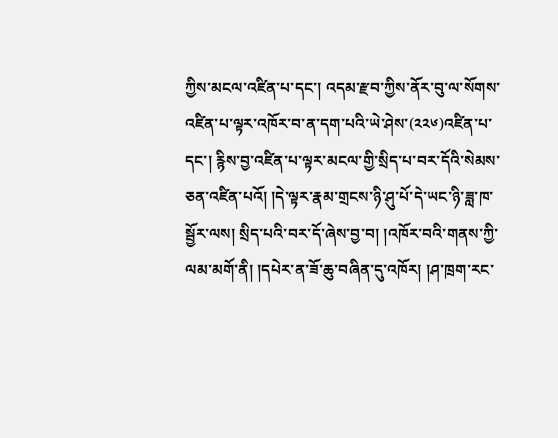ཀྱིས་མངལ་འཛིན་པ་དང་། འདམ་རྫབ་ཀྱིས་ནོར་བུ་ལ་སོགས་འཛིན་པ་ལྟར་འཁོར་བ་ན་དག་པའི་ཡེ་ཤེས་(༢༢༦)འཛིན་པ་དང་། རྙིས་བྱ་འཛིན་པ་ལྟར་མངལ་གྱི་སྲིད་པ་བར་དོའི་སེམས་ཅན་འཛིན་པའོ། །དེ་ལྟར་རྣམ་གྲངས་ཉི་ཤུ་པོ་དེ་ཡང་ཉི་ཟླ་ཁ་སྦྱོར་ལས། སྲིད་པའི་བར་དོ་ཞེས་བྱ་བ། །འཁོར་བའི་གནས་ཀྱི་ལམ་མགོ་ནི། །དཔེར་ན་ཟོ་ཆུ་བཞིན་དུ་འཁོར། །ཤ་ཁྲག་རང་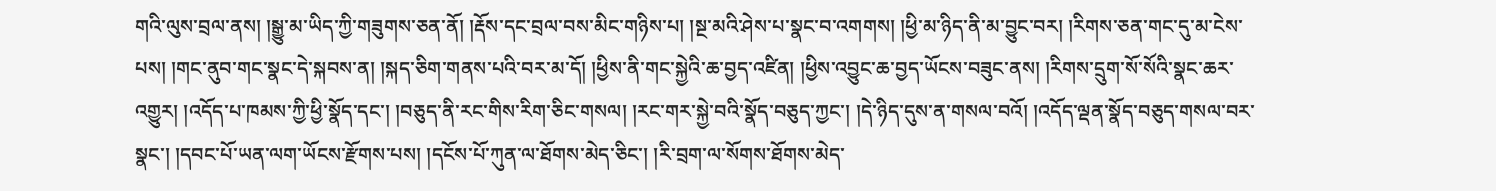གའི་ལུས་བྲལ་ནས། །སྒྱུ་མ་ཡིད་ཀྱི་གཟུགས་ཅན་ནོ། །རྡོས་དང་བྲལ་བས་མིང་གཉིས་པ། །སྔ་མའི་ཤེས་པ་སྣང་བ་འགགས། །ཕྱི་མ་ཉིད་ནི་མ་བྱུང་བར། །རིགས་ཅན་གང་དུ་མ་ངེས་པས། །གང་ནུབ་གང་སྣང་དེ་སྐབས་ན། །སྐད་ཅིག་གནས་པའི་བར་མ་དོ། །ཕྱིས་ནི་གང་སྐྱེའི་ཆ་བྱད་འཛིན། །ཕྱིས་འབྱུང་ཆ་བྱད་ཡོངས་བཟུང་ནས། །རིགས་དྲུག་སོ་སོའི་སྣང་ཆར་འགྱུར། །འདོད་པ་ཁམས་ཀྱི་ཕྱི་སྣོད་དང་། །བཅུད་ནི་རང་གིས་རིག་ཅིང་གསལ། །རང་གར་སྐྱེ་བའི་སྣོད་བཅུད་ཀྱང་། །དེ་ཉིད་དུས་ན་གསལ་བའོ། །འདོད་ལྡན་སྣོད་བཅུད་གསལ་བར་སྣང་། །དབང་པོ་ཡན་ལག་ཡོངས་རྫོགས་པས། །དངོས་པོ་ཀུན་ལ་ཐོགས་མེད་ཅིང་། །རི་བྲག་ལ་སོགས་ཐོགས་མེད་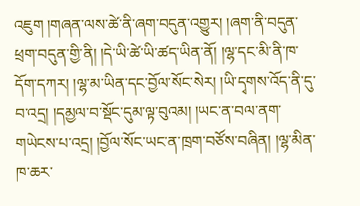འཇུག །གཞན་ལས་ཚེ་ནི་ཞག་བདུན་འགྱུར། །ཞག་ནི་བདུན་ཕྲག་བདུན་གྱི་ནི། །དེ་ཡི་ཚེ་ཡི་ཚད་ཡིན་ནོ། །ལྷ་དང་མི་ནི་ཁ་དོག་དཀར། །ལྷ་མ་ཡིན་དང་བྱོལ་སོང་སེར། །ཡི་དྭགས་འོད་ནི་དུ་བ་འདྲ། །དམྱལ་བ་སྡོང་དུམ་ལྟ་བུའམ། །ཡང་ན་བལ་ནག་གཡེངས་པ་འདྲ། །བྱོལ་སོང་ཡང་ན་ཁྲག་བཙོས་བཞིན། །ལྷ་མིན་ཁ་ཆར་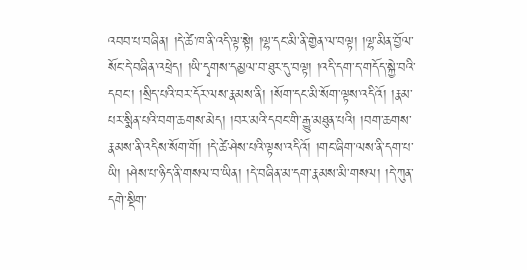འབབ་པ་བཞིན། །དེ་ཚེ་ཁ་ནི་འདི་ལྟ་སྟེ། །ལྷ་དང་མི་ནི་གྱེན་ལ་བལྟ། །ལྷ་མིན་བྱོལ་སོང་དེ་བཞིན་འཕྲེད། །ཡི་དྭགས་དམྱལ་བ་ཐུར་དུ་བལྟ། །འདི་དག་ད་གདོད་སྐྱེ་བའི་དབང་། །སྲིད་པའི་བར་དོར་ལས་རྣམས་ནི། །སོག་དང་མི་སོག་ལྟས་འདིའོ། །རྣམ་པར་སྨིན་པའི་བག་ཆགས་མེད། །བར་མའི་དབང་གི་རྒྱུ་མཐུན་པའི། །བག་ཆགས་རྣམས་ནི་འདིས་སོག་གོ། །དེ་ཚེ་ཤེས་པའི་ལྟས་འདིའོ། །གང་ཞིག་ལས་ནི་དག་པ་ཡི། །ཤེས་པ་ཉིད་ནི་གསལ་བ་ཡིན། །དེ་བཞིན་མ་དག་རྣམས་མི་གསལ། །དེ་ཀུན་དགེ་སྡིག་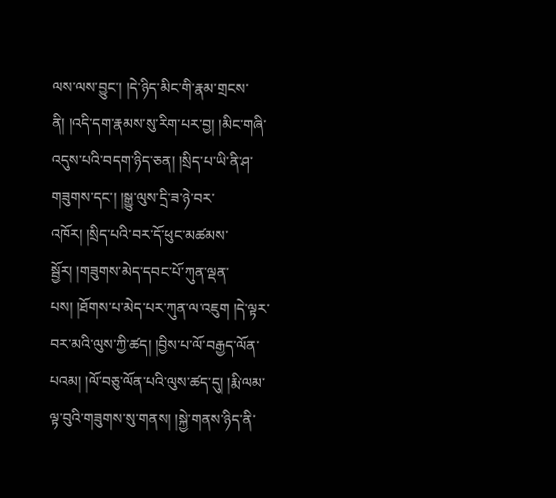ལས་ལས་བྱུང་། །དེ་ཉིད་མིང་གི་རྣམ་གྲངས་ནི། །འདི་དག་རྣམས་སུ་རིག་པར་བྱ། །མིང་གཞི་འདུས་པའི་བདག་ཉིད་ཅན། །སྲིད་པ་ཡི་ནི་ཤ་གཟུགས་དང་། །སྒྱུ་ལུས་དྲི་ཟ་ཉེ་བར་འཁོར། །སྲིད་པའི་བར་དོ་ཕུང་མཚམས་སྦྱོར། །གཟུགས་མེད་དབང་པོ་ཀུན་ལྡན་པས། །ཐོགས་པ་མེད་པར་ཀུན་ལ་འཇུག །དེ་ལྟར་བར་མའི་ལུས་ཀྱི་ཚད། །བྱིས་པ་ལོ་བརྒྱད་ལོན་པའམ། །ལོ་བཅུ་ལོན་པའི་ལུས་ཚད་དུ། །རྨི་ལམ་ལྟ་བུའི་གཟུགས་སུ་གནས། །སྐྱེ་གནས་ཉིད་ནི་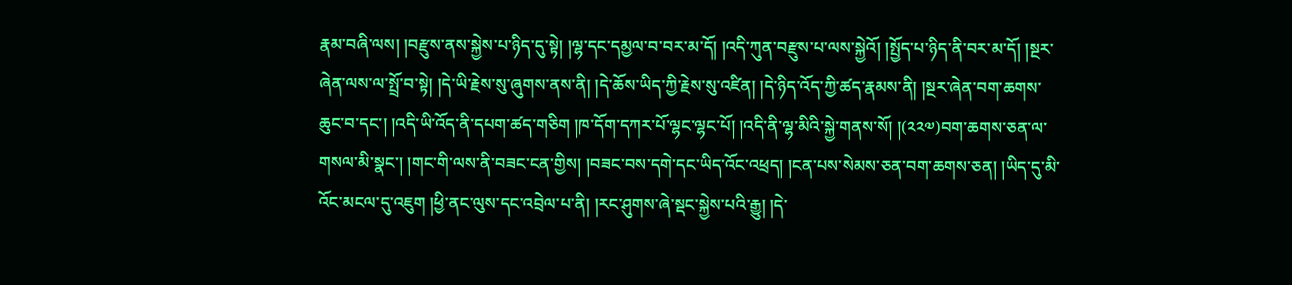རྣམ་བཞི་ལས། །བརྫུས་ནས་སྐྱེས་པ་ཉིད་དུ་སྟེ། །ལྷ་དང་དམྱལ་བ་བར་མ་དོ། །འདི་ཀུན་བརྫུས་པ་ལས་སྐྱེའོ། །སྤྱོད་པ་ཉིད་ནི་བར་མ་དོ། །སྔར་ཞེན་ལས་ལ་སྤྲོ་བ་སྟེ། །དེ་ཡི་རྗེས་སུ་ཞུགས་ནས་ནི། །དེ་ཆོས་ཡིད་ཀྱི་རྗེས་སུ་འཛིན། །དེ་ཉིད་འོད་ཀྱི་ཚད་རྣམས་ནི། །སྔར་ཞེན་བག་ཆགས་ཆུང་བ་དང་། །འདི་ཡི་འོད་ནི་དཔག་ཚད་གཅིག །ཁ་དོག་དཀར་པོ་ལྷང་ལྷང་པོ། །འདི་ནི་ལྷ་མིའི་སྐྱེ་གནས་སོ། །(༢༢༧)བག་ཆགས་ཅན་ལ་གསལ་མི་སྣང་། །གང་གི་ལས་ནི་བཟང་ངན་གྱིས། །བཟང་བས་དགེ་དང་ཡིད་འོང་འཕྲད། །ངན་པས་སེམས་ཅན་བག་ཆགས་ཅན། །ཡིད་དུ་མི་འོང་མངལ་དུ་འཇུག །ཕྱི་ནང་ལུས་དང་འབྲེལ་པ་ནི། །རང་ཤུགས་ཞེ་སྡང་སྐྱེས་པའི་རྒྱུ། །དེ་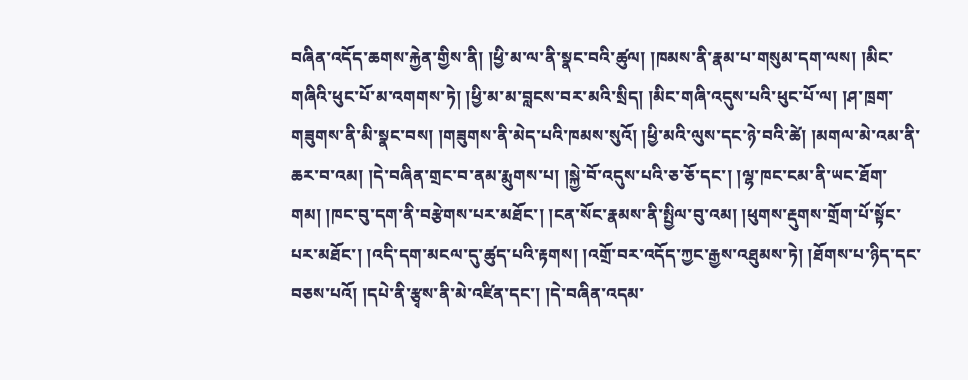བཞིན་འདོད་ཆགས་རྐྱེན་གྱིས་ནི། །ཕྱི་མ་ལ་ནི་སྣང་བའི་ཚུལ། །ཁམས་ནི་རྣམ་པ་གསུམ་དག་ལས། །མིང་གཞིའི་ཕུང་པོ་མ་འགགས་ཏེ། །ཕྱི་མ་མ་བླངས་བར་མའི་སྲིད། །མིང་གཞི་འདུས་པའི་ཕུང་པོ་ལ། །ཤ་ཁྲག་གཟུགས་ནི་མི་སྣང་བས། །གཟུགས་ནི་མེད་པའི་ཁམས་སུའོ། །ཕྱི་མའི་ལུས་དང་ཉེ་བའི་ཚེ། །མགལ་མེ་འམ་ནི་ཆར་བ་འམ། །དེ་བཞིན་གྲང་བ་ནམ་རྨུགས་པ། །སྐྱེ་བོ་འདུས་པའི་ཅ་ཅོ་དང་། །ལྷ་ཁང་ངམ་ནི་ཡང་ཐོག་གམ། །ཁང་བུ་དག་ནི་བརྩེགས་པར་མཐོང་། །ངན་སོང་རྣམས་ནི་སྤྱིལ་བུ་འམ། །ཕུགས་རྡུགས་གྲོག་པོ་སྟོང་པར་མཐོང་། །འདི་དག་མངལ་དུ་ཚུད་པའི་རྟགས། །འགྲོ་བར་འདོད་ཀྱང་རྒྱས་འཐུམས་ཏེ། །ཐོགས་པ་ཉིད་དང་བཅས་པའོ། །དཔེ་ནི་རྩྭས་ནི་མེ་འཛིན་དང་། །དེ་བཞིན་འདམ་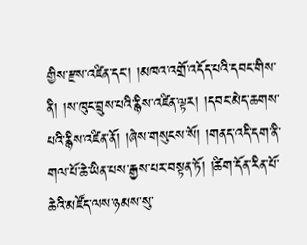གྱིས་རྫས་འཛིན་དང་། །མཁའ་འགྲོ་འདོད་པའི་དབང་གིས་ནི། །ས་ཁུང་བྲུས་པའི་རྙིས་འཛིན་ལྟར། །དབང་མེད་ཆགས་པའི་རྙིས་འཛིན་ནོ། །ཞེས་གསུངས་སོ། །གནད་འདི་དག་ནི་གལ་པོ་ཆེ་ཡིན་པས་རྒྱས་པར་བསྟན་ཏོ། །ཚིག་དོན་རིན་པོ་ཆེའི་མཛོད་ལས་ཉམས་སུ་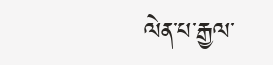ལེན་པ་རྒྱལ་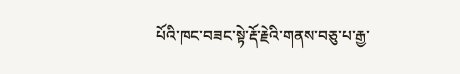པོའི་ཁང་བཟང་སྟེ་རྡོ་རྗེའི་གནས་བཅུ་པ་རྒྱ་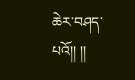ཆེར་བཤད་པའོ།། །།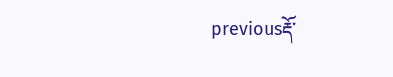previousརྡོ་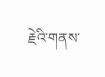རྗེའི་གནས་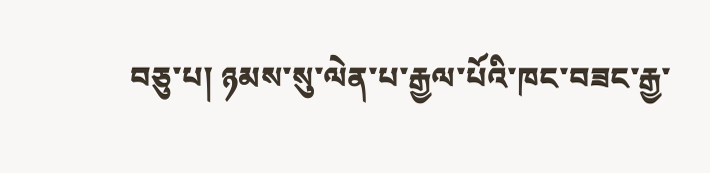བཅུ་པ། ཉམས་སུ་ལེན་པ་རྒྱལ་པོའི་ཁང་བཟང་རྒྱ་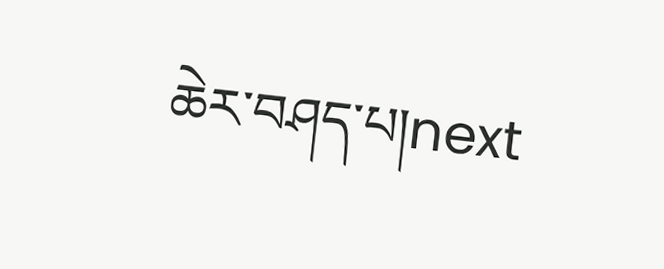ཆེར་བཤད་པ།next